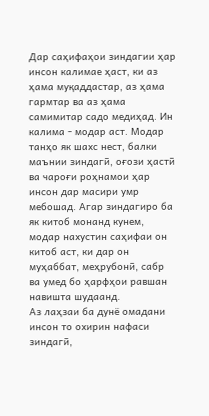Дар саҳифаҳои зиндагии ҳар инсон калимае ҳаст, ки аз ҳама муқаддастар, аз ҳама гармтар ва аз ҳама самимитар садо медиҳад. Ин калима - модар аст. Модар танҳо як шахс нест, балки маънии зиндагӣ, оғози ҳастӣ ва чароғи роҳнамои ҳар инсон дар масири умр мебошад. Агар зиндагиро ба як китоб монанд кунем, модар нахустин саҳифаи он китоб аст, ки дар он муҳаббат, меҳрубонӣ, сабр ва умед бо ҳарфҳои равшан навишта шудаанд.
Аз лаҳзаи ба дунё омадани инсон то охирин нафаси зиндагӣ,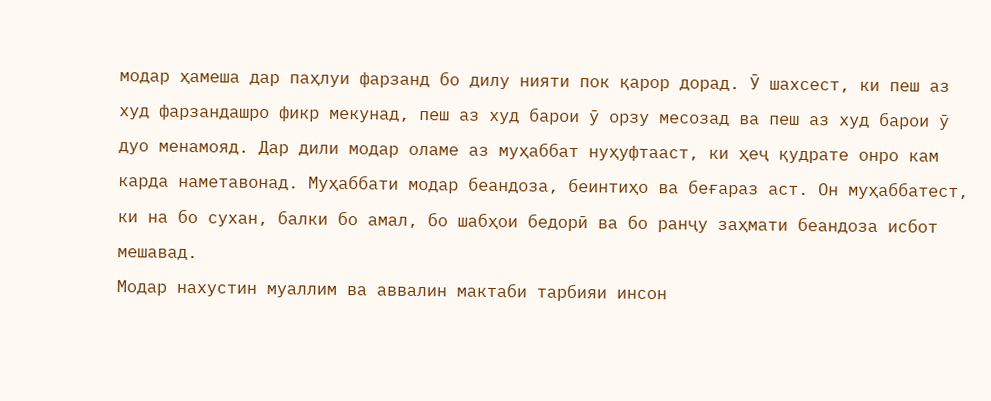модар ҳамеша дар паҳлуи фарзанд бо дилу нияти пок қарор дорад. Ӯ шахсест, ки пеш аз худ фарзандашро фикр мекунад, пеш аз худ барои ӯ орзу месозад ва пеш аз худ барои ӯ дуо менамояд. Дар дили модар оламе аз муҳаббат нуҳуфтааст, ки ҳеҷ қудрате онро кам карда наметавонад. Муҳаббати модар беандоза, беинтиҳо ва беғараз аст. Он муҳаббатест, ки на бо сухан, балки бо амал, бо шабҳои бедорӣ ва бо ранҷу заҳмати беандоза исбот мешавад.
Модар нахустин муаллим ва аввалин мактаби тарбияи инсон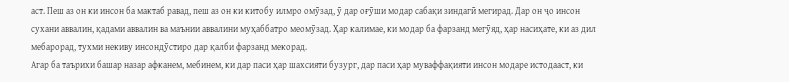аст. Пеш аз он ки инсон ба мактаб равад, пеш аз он ки китобу илмро омӯзад, ӯ дар оғӯши модар сабақи зиндагӣ мегирад. Дар он ҷо инсон сухани аввалин, қадами аввалин ва маънии аввалини муҳаббатро меомӯзад. Ҳар калимае, ки модар ба фарзанд мегӯяд, ҳар насиҳате, ки аз дил мебарорад, тухми некиву инсондӯстиро дар қалби фарзанд мекорад.
Агар ба таърихи башар назар афканем, мебинем, ки дар паси ҳар шахсияти бузург, дар паси ҳар муваффақияти инсон модаре истодааст, ки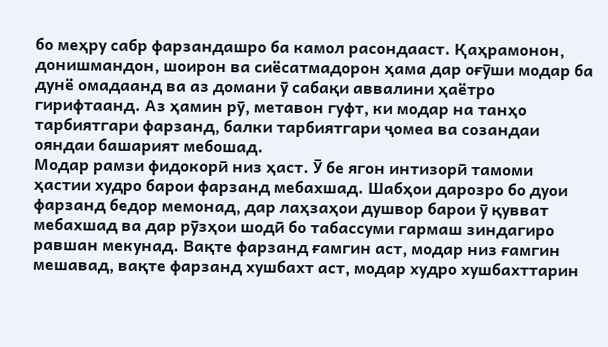бо меҳру сабр фарзандашро ба камол расондааст. Қаҳрамонон, донишмандон, шоирон ва сиёсатмадорон ҳама дар оғӯши модар ба дунё омадаанд ва аз домани ӯ сабақи аввалини ҳаётро гирифтаанд. Аз ҳамин рӯ, метавон гуфт, ки модар на танҳо тарбиятгари фарзанд, балки тарбиятгари ҷомеа ва созандаи ояндаи башарият мебошад.
Модар рамзи фидокорӣ низ ҳаст. Ӯ бе ягон интизорӣ тамоми ҳастии худро барои фарзанд мебахшад. Шабҳои дарозро бо дуои фарзанд бедор мемонад, дар лаҳзаҳои душвор барои ӯ қувват мебахшад ва дар рӯзҳои шодӣ бо табассуми гармаш зиндагиро равшан мекунад. Вақте фарзанд ғамгин аст, модар низ ғамгин мешавад, вақте фарзанд хушбахт аст, модар худро хушбахттарин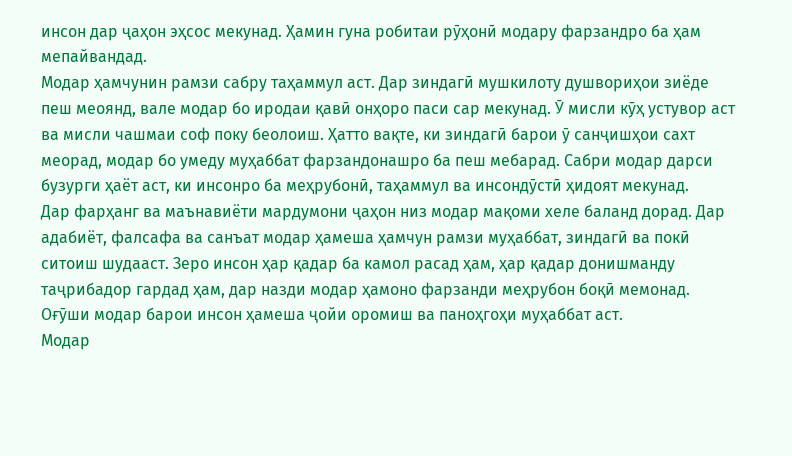инсон дар ҷаҳон эҳсос мекунад. Ҳамин гуна робитаи рӯҳонӣ модару фарзандро ба ҳам мепайвандад.
Модар ҳамчунин рамзи сабру таҳаммул аст. Дар зиндагӣ мушкилоту душвориҳои зиёде пеш меоянд, вале модар бо иродаи қавӣ онҳоро паси сар мекунад. Ӯ мисли кӯҳ устувор аст ва мисли чашмаи соф поку беолоиш. Ҳатто вақте, ки зиндагӣ барои ӯ санҷишҳои сахт меорад, модар бо умеду муҳаббат фарзандонашро ба пеш мебарад. Сабри модар дарси бузурги ҳаёт аст, ки инсонро ба меҳрубонӣ, таҳаммул ва инсондӯстӣ ҳидоят мекунад.
Дар фарҳанг ва маънавиёти мардумони ҷаҳон низ модар мақоми хеле баланд дорад. Дар адабиёт, фалсафа ва санъат модар ҳамеша ҳамчун рамзи муҳаббат, зиндагӣ ва покӣ ситоиш шудааст. Зеро инсон ҳар қадар ба камол расад ҳам, ҳар қадар донишманду таҷрибадор гардад ҳам, дар назди модар ҳамоно фарзанди меҳрубон боқӣ мемонад. Оғӯши модар барои инсон ҳамеша ҷойи оромиш ва паноҳгоҳи муҳаббат аст.
Модар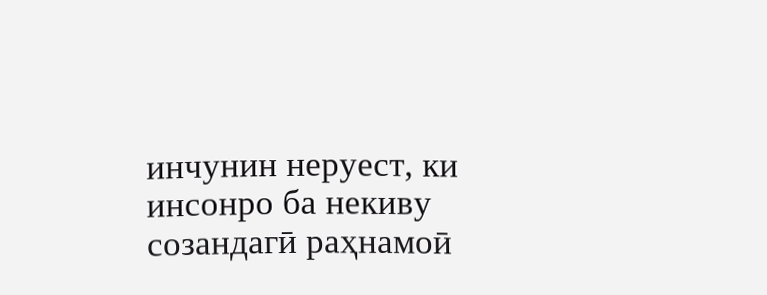инчунин неруест, ки инсонро ба некиву созандагӣ раҳнамоӣ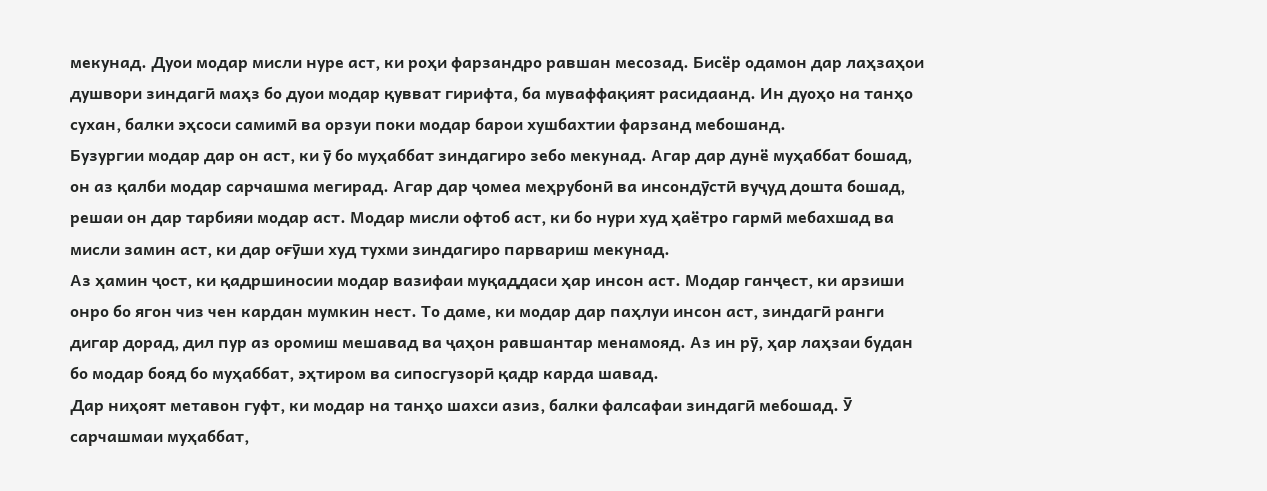мекунад. Дуои модар мисли нуре аст, ки роҳи фарзандро равшан месозад. Бисёр одамон дар лаҳзаҳои душвори зиндагӣ маҳз бо дуои модар қувват гирифта, ба муваффақият расидаанд. Ин дуоҳо на танҳо сухан, балки эҳсоси самимӣ ва орзуи поки модар барои хушбахтии фарзанд мебошанд.
Бузургии модар дар он аст, ки ӯ бо муҳаббат зиндагиро зебо мекунад. Агар дар дунё муҳаббат бошад, он аз қалби модар сарчашма мегирад. Агар дар ҷомеа меҳрубонӣ ва инсондӯстӣ вуҷуд дошта бошад, решаи он дар тарбияи модар аст. Модар мисли офтоб аст, ки бо нури худ ҳаётро гармӣ мебахшад ва мисли замин аст, ки дар оғӯши худ тухми зиндагиро парвариш мекунад.
Аз ҳамин ҷост, ки қадршиносии модар вазифаи муқаддаси ҳар инсон аст. Модар ганҷест, ки арзиши онро бо ягон чиз чен кардан мумкин нест. То даме, ки модар дар паҳлуи инсон аст, зиндагӣ ранги дигар дорад, дил пур аз оромиш мешавад ва ҷаҳон равшантар менамояд. Аз ин рӯ, ҳар лаҳзаи будан бо модар бояд бо муҳаббат, эҳтиром ва сипосгузорӣ қадр карда шавад.
Дар ниҳоят метавон гуфт, ки модар на танҳо шахси азиз, балки фалсафаи зиндагӣ мебошад. Ӯ сарчашмаи муҳаббат,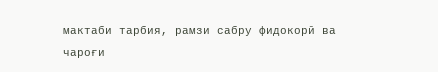мактаби тарбия, рамзи сабру фидокорӣ ва чароғи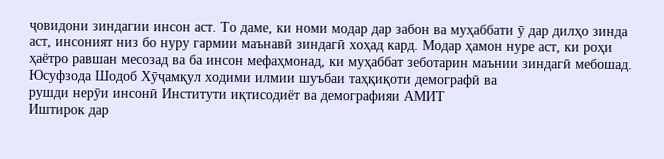ҷовидони зиндагии инсон аст. То даме, ки номи модар дар забон ва муҳаббати ӯ дар дилҳо зинда аст, инсоният низ бо нуру гармии маънавӣ зиндагӣ хоҳад кард. Модар ҳамон нуре аст, ки роҳи ҳаётро равшан месозад ва ба инсон мефаҳмонад, ки муҳаббат зеботарин маънии зиндагӣ мебошад.
Юсуфзода Шодоб Хӯҷамқул ходими илмии шуъбаи таҳқиқоти демографӣ ва
рушди нерӯи инсонӣ Институти иқтисодиёт ва демографияи АМИТ
Иштирок дар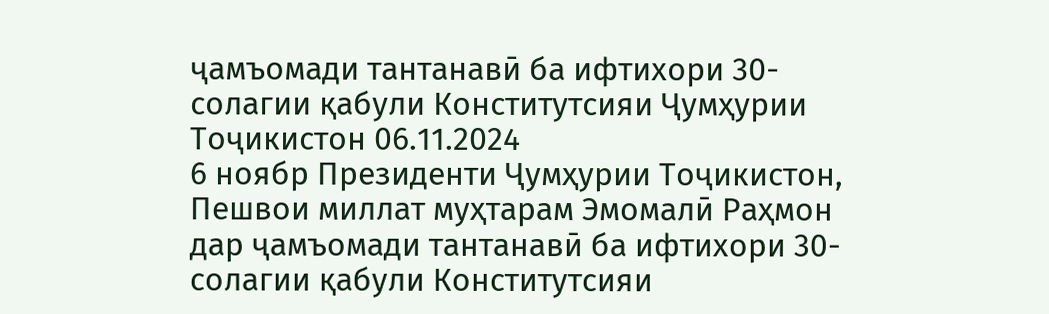ҷамъомади тантанавӣ ба ифтихори 30-солагии қабули Конститутсияи Ҷумҳурии Тоҷикистон 06.11.2024
6 ноябр Президенти Ҷумҳурии Тоҷикистон, Пешвои миллат муҳтарам Эмомалӣ Раҳмон дар ҷамъомади тантанавӣ ба ифтихори 30-солагии қабули Конститутсияи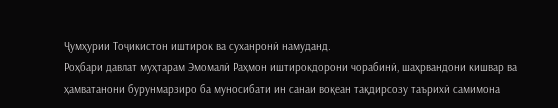Ҷумҳурии Тоҷикистон иштирок ва суханронӣ намуданд.
Роҳбари давлат муҳтарам Эмомалӣ Раҳмон иштирокдорони чорабинӣ, шаҳрвандони кишвар ва ҳамватанони бурунмарзиро ба муносибати ин санаи воқеан тақдирсозу таърихӣ самимона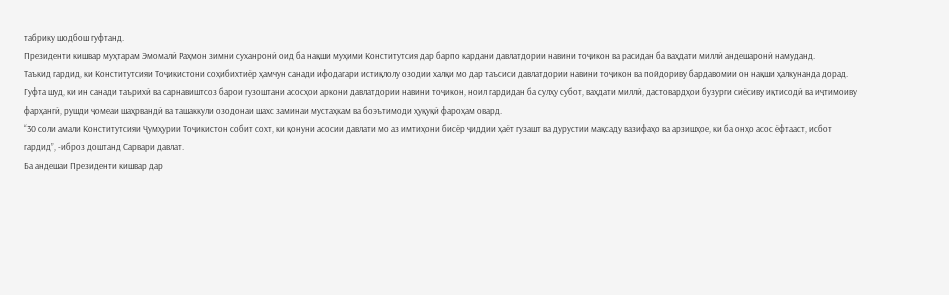табрику шодбош гуфтанд.
Президенти кишвар муҳтарам Эмомалӣ Раҳмон зимни суханронӣ оид ба нақши муҳими Конститутсия дар барпо кардани давлатдории навини тоҷикон ва расидан ба ваҳдати миллӣ андешаронӣ намуданд.
Таъкид гардид, ки Конститутсияи Тоҷикистони соҳибихтиёр ҳамчун санади ифодагари истиқлолу озодии халқи мо дар таъсиси давлатдории навини тоҷикон ва пойдориву бардавомии он нақши ҳалкунанда дорад.
Гуфта шуд, ки ин санади таърихӣ ва сарнавиштсоз барои гузоштани асосҳои аркони давлатдории навини тоҷикон, ноил гардидан ба сулҳу субот, ваҳдати миллӣ, дастовардҳои бузурги сиёсиву иқтисодӣ ва иҷтимоиву фарҳангӣ, рушди ҷомеаи шаҳрвандӣ ва ташаккули озодонаи шахс заминаи мустаҳкам ва боэътимоди ҳуқуқӣ фароҳам овард.
“30 соли амали Конститутсияи Ҷумҳурии Тоҷикистон собит сохт, ки қонуни асосии давлати мо аз имтиҳони бисёр ҷиддии ҳаёт гузашт ва дурустии мақсаду вазифаҳо ва арзишҳое, ки ба онҳо асос ёфтааст, исбот гардид”, -иброз доштанд Сарвари давлат.
Ба андешаи Президенти кишвар дар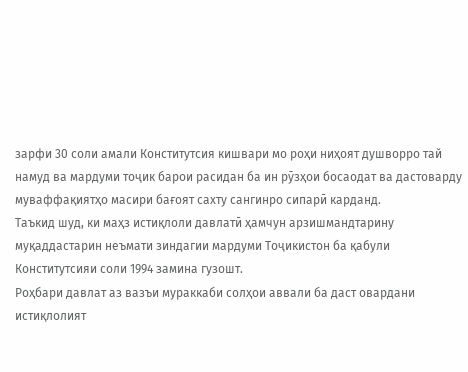зарфи 30 соли амали Конститутсия кишвари мо роҳи ниҳоят душворро тай намуд ва мардуми тоҷик барои расидан ба ин рӯзҳои босаодат ва дастоварду муваффақиятҳо масири бағоят сахту сангинро сипарӣ карданд.
Таъкид шуд, ки маҳз истиқлоли давлатӣ ҳамчун арзишмандтарину муқаддастарин неъмати зиндагии мардуми Тоҷикистон ба қабули Конститутсияи соли 1994 замина гузошт.
Роҳбари давлат аз вазъи мураккаби солҳои аввали ба даст овардани истиқлолият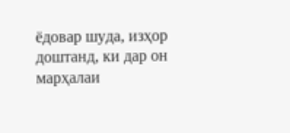ёдовар шуда, изҳор доштанд, ки дар он марҳалаи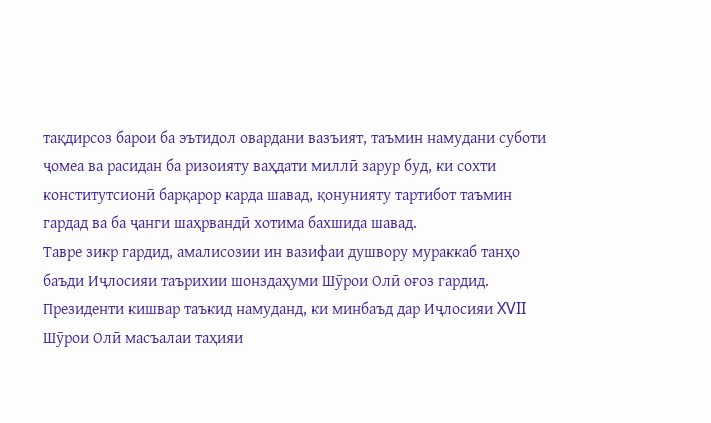тақдирсоз барои ба эътидол овардани вазъият, таъмин намудани суботи ҷомеа ва расидан ба ризоияту ваҳдати миллӣ зарур буд, ки сохти конститутсионӣ барқарор карда шавад, қонунияту тартибот таъмин гардад ва ба ҷанги шаҳрвандӣ хотима бахшида шавад.
Тавре зикр гардид, амалисозии ин вазифаи душвору мураккаб танҳо баъди Иҷлосияи таърихии шонздаҳуми Шӯрои Олӣ оғоз гардид.
Президенти кишвар таъкид намуданд, ки минбаъд дар Иҷлосияи XVII Шӯрои Олӣ масъалаи таҳияи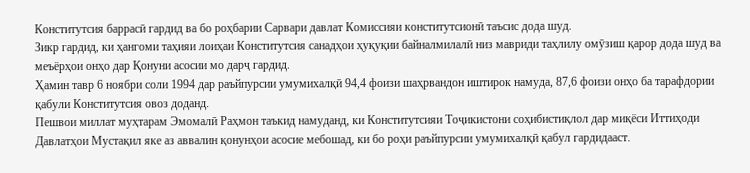Конститутсия баррасӣ гардид ва бо роҳбарии Сарвари давлат Комиссияи конститутсионӣ таъсис дода шуд.
Зикр гардид, ки ҳангоми таҳияи лоиҳаи Конститутсия санадҳои ҳуқуқии байналмилалӣ низ мавриди таҳлилу омӯзиш қарор дода шуд ва меъёрҳои онҳо дар Қонуни асосии мо дарҷ гардид.
Ҳамин тавр 6 ноябри соли 1994 дар раъйпурсии умумихалқӣ 94,4 фоизи шаҳрвандон иштирок намуда, 87,6 фоизи онҳо ба тарафдории қабули Конститутсия овоз доданд.
Пешвои миллат муҳтарам Эмомалӣ Раҳмон таъкид намуданд, ки Конститутсияи Тоҷикистони соҳибистиқлол дар миқёси Иттиҳоди Давлатҳои Мустақил яке аз аввалин қонунҳои асосие мебошад, ки бо роҳи раъйпурсии умумихалқӣ қабул гардидааст.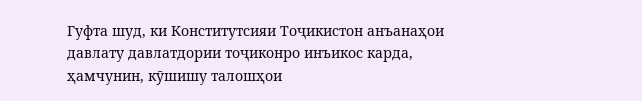Гуфта шуд, ки Конститутсияи Тоҷикистон анъанаҳои давлату давлатдории тоҷиконро инъикос карда, ҳамчунин, кӯшишу талошҳои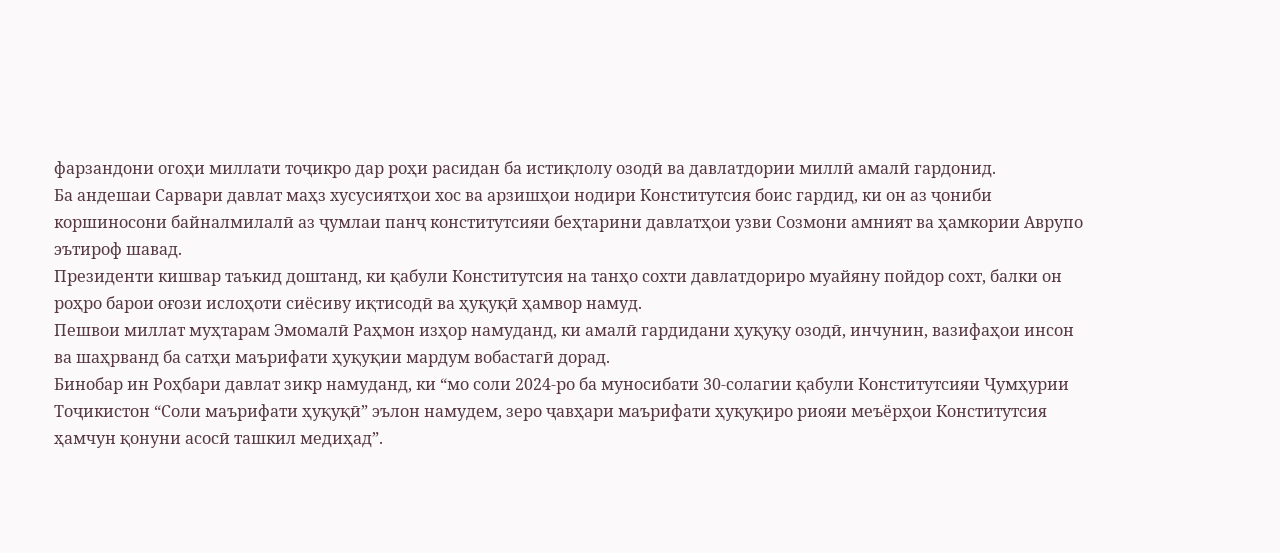фарзандони огоҳи миллати тоҷикро дар роҳи расидан ба истиқлолу озодӣ ва давлатдории миллӣ амалӣ гардонид.
Ба андешаи Сарвари давлат маҳз хусусиятҳои хос ва арзишҳои нодири Конститутсия боис гардид, ки он аз ҷониби коршиносони байналмилалӣ аз ҷумлаи панҷ конститутсияи беҳтарини давлатҳои узви Созмони амният ва ҳамкории Аврупо эътироф шавад.
Президенти кишвар таъкид доштанд, ки қабули Конститутсия на танҳо сохти давлатдориро муайяну пойдор сохт, балки он роҳро барои оғози ислоҳоти сиёсиву иқтисодӣ ва ҳуқуқӣ ҳамвор намуд.
Пешвои миллат муҳтарам Эмомалӣ Раҳмон изҳор намуданд, ки амалӣ гардидани ҳуқуқу озодӣ, инчунин, вазифаҳои инсон ва шаҳрванд ба сатҳи маърифати ҳуқуқии мардум вобастагӣ дорад.
Бинобар ин Роҳбари давлат зикр намуданд, ки “мо соли 2024-ро ба муносибати 30-солагии қабули Конститутсияи Ҷумҳурии Тоҷикистон “Соли маърифати ҳуқуқӣ” эълон намудем, зеро ҷавҳари маърифати ҳуқуқиро риояи меъёрҳои Конститутсия ҳамчун қонуни асосӣ ташкил медиҳад”.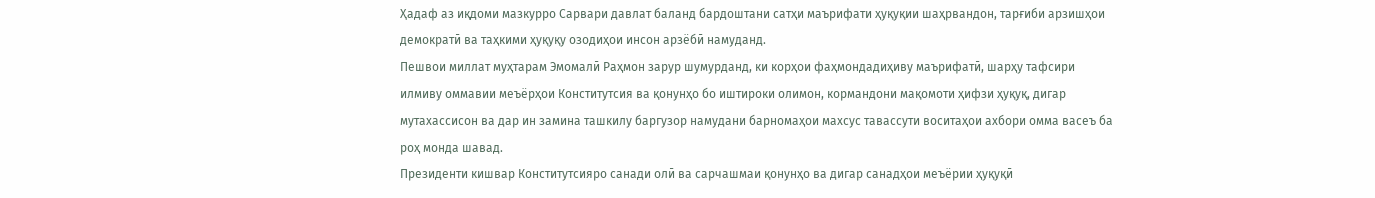Ҳадаф аз иқдоми мазкурро Сарвари давлат баланд бардоштани сатҳи маърифати ҳуқуқии шаҳрвандон, тарғиби арзишҳои демократӣ ва таҳкими ҳуқуқу озодиҳои инсон арзёбӣ намуданд.
Пешвои миллат муҳтарам Эмомалӣ Раҳмон зарур шумурданд, ки корҳои фаҳмондадиҳиву маърифатӣ, шарҳу тафсири илмиву оммавии меъёрҳои Конститутсия ва қонунҳо бо иштироки олимон, кормандони мақомоти ҳифзи ҳуқуқ, дигар мутахассисон ва дар ин замина ташкилу баргузор намудани барномаҳои махсус тавассути воситаҳои ахбори омма васеъ ба роҳ монда шавад.
Президенти кишвар Конститутсияро санади олӣ ва сарчашмаи қонунҳо ва дигар санадҳои меъёрии ҳуқуқӣ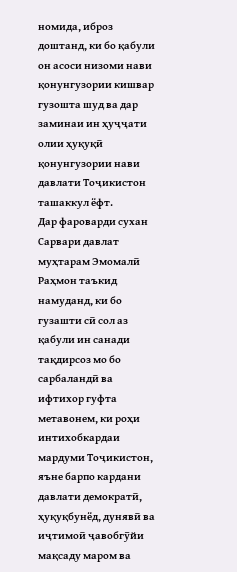номида, иброз доштанд, ки бо қабули он асоси низоми нави қонунгузории кишвар гузошта шуд ва дар заминаи ин ҳуҷҷати олии ҳуқуқӣ қонунгузории нави давлати Тоҷикистон ташаккул ёфт.
Дар фароварди сухан Сарвари давлат муҳтарам Эмомалӣ Раҳмон таъкид намуданд, ки бо гузашти сӣ сол аз қабули ин санади тақдирсоз мо бо сарбаландӣ ва ифтихор гуфта метавонем, ки роҳи интихобкардаи мардуми Тоҷикистон, яъне барпо кардани давлати демократӣ, ҳуқуқбунёд, дунявӣ ва иҷтимоӣ ҷавобгӯйи мақсаду маром ва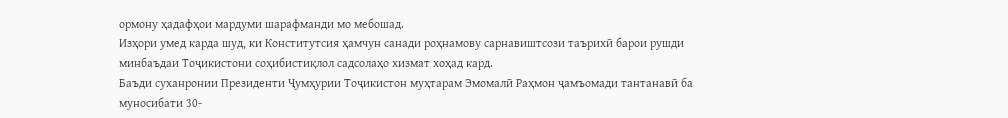ормону ҳадафҳои мардуми шарафманди мо мебошад.
Изҳори умед карда шуд, ки Конститутсия ҳамчун санади роҳнамову сарнавиштсози таърихӣ барои рушди минбаъдаи Тоҷикистони соҳибистиқлол садсолаҳо хизмат хоҳад кард.
Баъди суханронии Президенти Ҷумҳурии Тоҷикистон муҳтарам Эмомалӣ Раҳмон ҷамъомади тантанавӣ ба муносибати 30-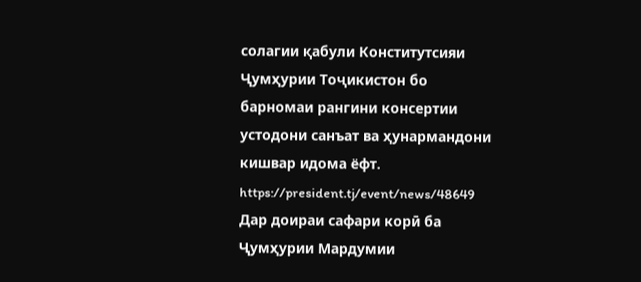солагии қабули Конститутсияи Ҷумҳурии Тоҷикистон бо барномаи рангини консертии устодони санъат ва ҳунармандони кишвар идома ёфт.
https://president.tj/event/news/48649
Дар доираи сафари корӣ ба Ҷумҳурии Мардумии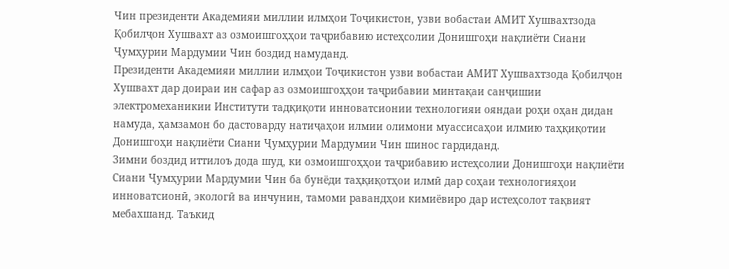Чин президенти Академияи миллии илмҳои Тоҷикистон, узви вобастаи АМИТ Хушвахтзода Қобилҷон Хушвахт аз озмоишгоҳҳои таҷрибавию истеҳсолии Донишгоҳи нақлиёти Сиани Ҷумҳурии Мардумии Чин боздид намуданд.
Президенти Академияи миллии илмҳои Тоҷикистон узви вобастаи АМИТ Хушвахтзода Қобилҷон Хушвахт дар доираи ин сафар аз озмоишгоҳҳои таҷрибавии минтақаи санҷишии электромеханикии Институти тадқиқоти инноватсионии технологияи ояндаи роҳи оҳан дидан намуда, ҳамзамон бо дастоварду натиҷаҳои илмии олимони муассисаҳои илмию таҳқиқотии Донишгоҳи нақлиёти Сиани Ҷумҳурии Мардумии Чин шинос гардиданд.
Зимни боздид иттилоъ дода шуд, ки озмоишгоҳҳои таҷрибавию истеҳсолии Донишгоҳи нақлиёти Сиани Ҷумҳурии Мардумии Чин ба бунёди таҳқиқотҳои илмӣ дар соҳаи технологияҳои инноватсионӣ, экологӣ ва инчунин, тамоми равандҳои кимиёвиро дар истеҳсолот тақвият мебахшанд. Таъкид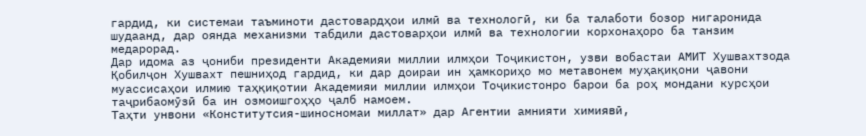гардид, ки системаи таъминоти дастовардҳои илмӣ ва технологӣ, ки ба талаботи бозор нигаронида шудаанд, дар оянда механизми табдили дастоварҳои илмӣ ва технологии корхонаҳоро ба танзим медарорад.
Дар идома аз ҷониби президенти Академияи миллии илмҳои Тоҷикистон, узви вобастаи АМИТ Хушвахтзода Қобилҷон Хушвахт пешниҳод гардид, ки дар доираи ин ҳамкориҳо мо метавонем муҳақиқони ҷавони муассисаҳои илмию таҳқиқотии Академияи миллии илмҳои Тоҷикистонро барои ба роҳ мондани курсҳои таҷрибаомӯзӣ ба ин озмоишгоҳҳо ҷалб намоем.
Таҳти унвони «Конститутсия-шиносномаи миллат» дар Агентии амнияти химиявӣ,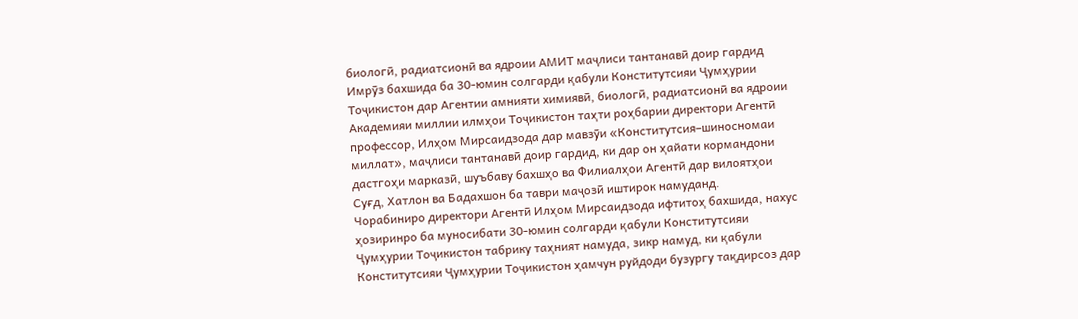биологӣ, радиатсионӣ ва ядроии АМИТ маҷлиси тантанавӣ доир гардид
Имрӯз бахшида ба 30-юмин солгарди қабули Конститутсияи Ҷумҳурии Тоҷикистон дар Агентии амнияти химиявӣ, биологӣ, радиатсионӣ ва ядроии Академияи миллии илмҳои Тоҷикистон таҳти роҳбарии директори Агентӣ профессор, Илҳом Мирсаидзода дар мавзӯи «Конститутсия–шиносномаи миллат», маҷлиси тантанавӣ доир гардид, ки дар он ҳайати кормандони дастгоҳи марказӣ, шуъбаву бахшҳо ва Филиалҳои Агентӣ дар вилоятҳои Суғд, Хатлон ва Бадахшон ба таври маҷозӣ иштирок намуданд.
Чорабиниро директори Агентӣ Илҳом Мирсаидзода ифтитоҳ бахшида, нахус ҳозиринро ба муносибати 30-юмин солгарди қабули Конститутсияи Ҷумҳурии Тоҷикистон табрику таҳният намуда, зикр намуд, ки қабули Конститутсияи Ҷумҳурии Тоҷикистон ҳамчун руйдоди бузургу тақдирсоз дар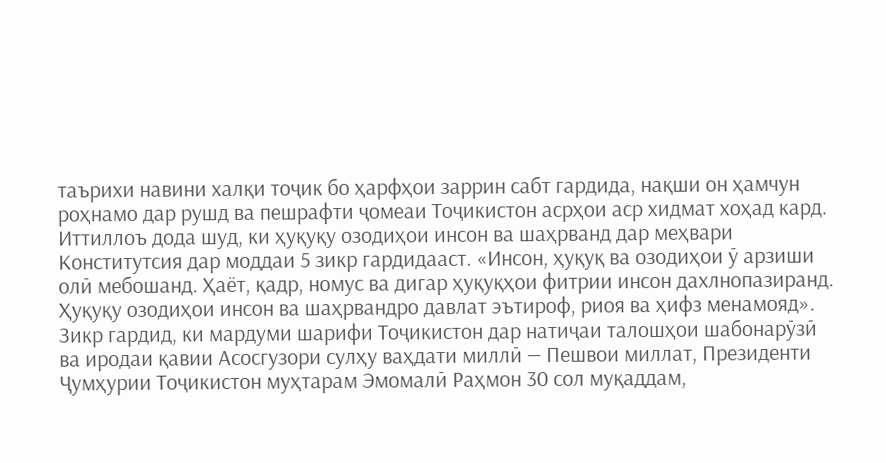таърихи навини халқи тоҷик бо ҳарфҳои заррин сабт гардида, нақши он ҳамчун роҳнамо дар рушд ва пешрафти ҷомеаи Тоҷикистон асрҳои аср хидмат хоҳад кард.
Иттиллоъ дода шуд, ки ҳуқуқу озодиҳои инсон ва шаҳрванд дар меҳвари Конститутсия дар моддаи 5 зикр гардидааст. «Инсон, ҳуқуқ ва озодиҳои ӯ арзиши олӣ мебошанд. Ҳаёт, қадр, номус ва дигар ҳуқуқҳои фитрии инсон дахлнопазиранд. Ҳуқуқу озодиҳои инсон ва шаҳрвандро давлат эътироф, риоя ва ҳифз менамояд».
Зикр гардид, ки мардуми шарифи Тоҷикистон дар натиҷаи талошҳои шабонарӯзӣ ва иродаи қавии Асосгузори сулҳу ваҳдати миллӣ — Пешвои миллат, Президенти Ҷумҳурии Тоҷикистон муҳтарам Эмомалӣ Раҳмон 30 сол муқаддам,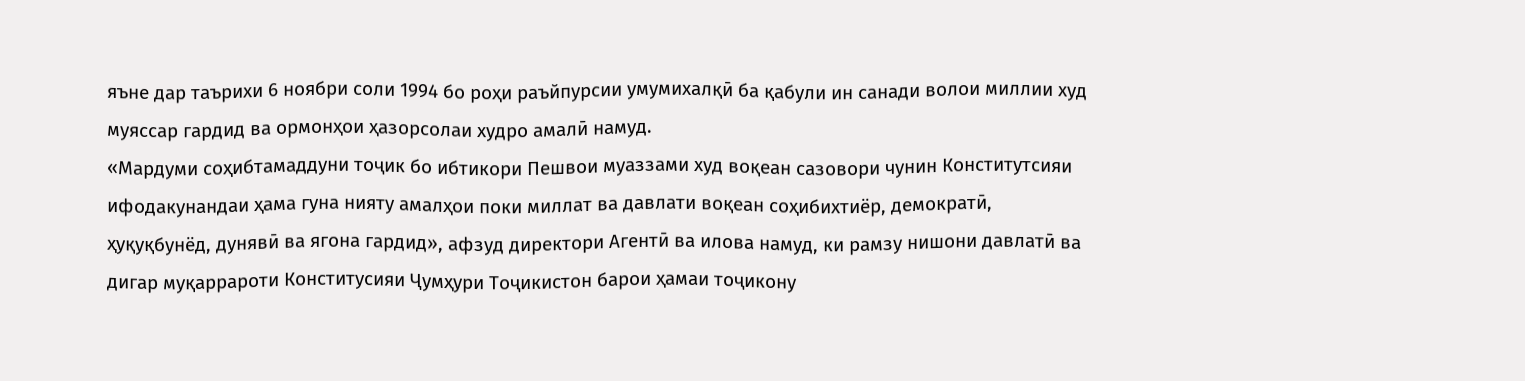яъне дар таърихи 6 ноябри соли 1994 бо роҳи раъйпурсии умумихалқӣ ба қабули ин санади волои миллии худ муяссар гардид ва ормонҳои ҳазорсолаи худро амалӣ намуд.
«Мардуми соҳибтамаддуни тоҷик бо ибтикори Пешвои муаззами худ воқеан сазовори чунин Конститутсияи ифодакунандаи ҳама гуна нияту амалҳои поки миллат ва давлати воқеан соҳибихтиёр, демократӣ, ҳуқуқбунёд, дунявӣ ва ягона гардид», афзуд директори Агентӣ ва илова намуд, ки рамзу нишони давлатӣ ва дигар муқаррароти Конститусияи Ҷумҳури Тоҷикистон барои ҳамаи тоҷикону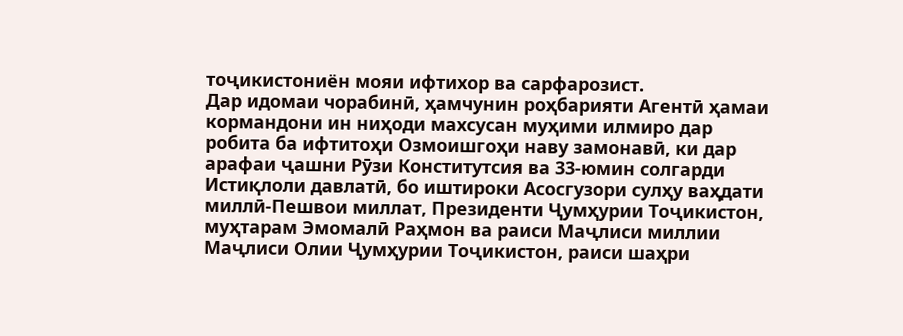тоҷикистониён мояи ифтихор ва сарфарозист.
Дар идомаи чорабинӣ, ҳамчунин роҳбарияти Агентӣ ҳамаи кормандони ин ниҳоди махсусан муҳими илмиро дар робита ба ифтитоҳи Озмоишгоҳи наву замонавӣ, ки дар арафаи ҷашни Рӯзи Конститутсия ва 33-юмин солгарди Истиқлоли давлатӣ, бо иштироки Асосгузори сулҳу ваҳдати миллӣ-Пешвои миллат, Президенти Ҷумҳурии Тоҷикистон, муҳтарам Эмомалӣ Раҳмон ва раиси Маҷлиси миллии Маҷлиси Олии Ҷумҳурии Тоҷикистон, раиси шаҳри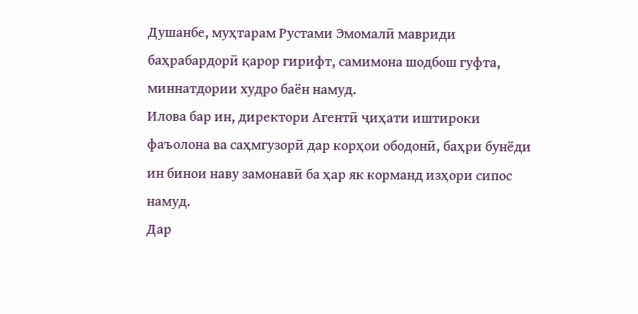Душанбе, муҳтарам Рустами Эмомалӣ мавриди баҳрабардорӣ қарор гирифт, самимона шодбош гуфта, миннатдории худро баён намуд.
Илова бар ин, директори Агентӣ ҷиҳати иштироки фаъолона ва саҳмгузорӣ дар корҳои ободонӣ, баҳри бунёди ин бинои наву замонавӣ ба ҳар як корманд изҳори сипос намуд.
Дар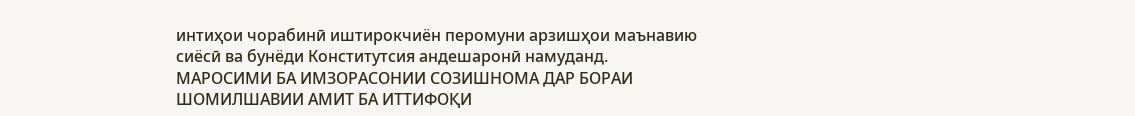интиҳои чорабинӣ иштирокчиён перомуни арзишҳои маънавию сиёсӣ ва бунёди Конститутсия андешаронӣ намуданд.
МАРОСИМИ БА ИМЗОРАСОНИИ СОЗИШНОМА ДАР БОРАИ ШОМИЛШАВИИ АМИТ БА ИТТИФОҚИ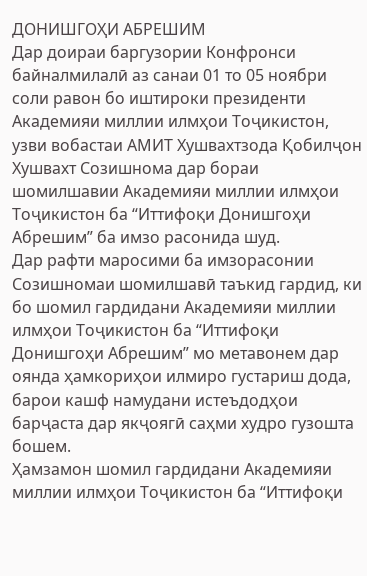ДОНИШГОҲИ АБРЕШИМ
Дар доираи баргузории Конфронси байналмилалӣ аз санаи 01 то 05 ноябри соли равон бо иштироки президенти Академияи миллии илмҳои Тоҷикистон, узви вобастаи АМИТ Хушвахтзода Қобилҷон Хушвахт Созишнома дар бораи шомилшавии Академияи миллии илмҳои Тоҷикистон ба “Иттифоқи Донишгоҳи Абрешим” ба имзо расонида шуд.
Дар рафти маросими ба имзорасонии Созишномаи шомилшавӣ таъкид гардид, ки бо шомил гардидани Академияи миллии илмҳои Тоҷикистон ба “Иттифоқи Донишгоҳи Абрешим” мо метавонем дар оянда ҳамкориҳои илмиро густариш дода, барои кашф намудани истеъдодҳои барҷаста дар якҷоягӣ саҳми худро гузошта бошем.
Ҳамзамон шомил гардидани Академияи миллии илмҳои Тоҷикистон ба “Иттифоқи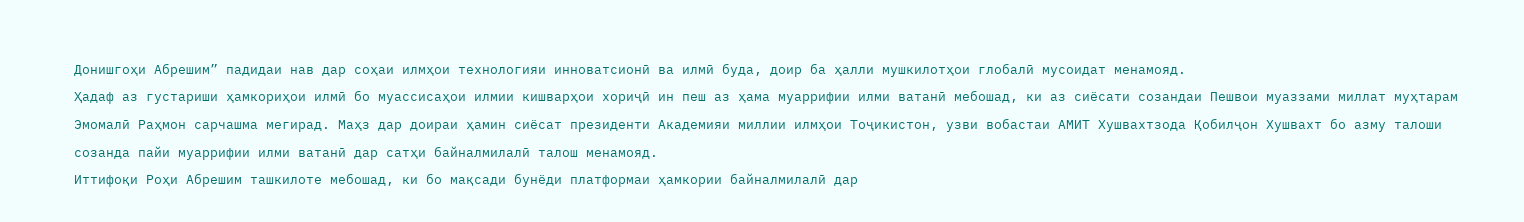Донишгоҳи Абрешим” падидаи нав дар соҳаи илмҳои технологияи инноватсионӣ ва илмӣ буда, доир ба ҳалли мушкилотҳои глобалӣ мусоидат менамояд.
Ҳадаф аз густариши ҳамкориҳои илмӣ бо муассисаҳои илмии кишварҳои хориҷӣ ин пеш аз ҳама муаррифии илми ватанӣ мебошад, ки аз сиёсати созандаи Пешвои муаззами миллат муҳтарам Эмомалӣ Раҳмон сарчашма мегирад. Маҳз дар доираи ҳамин сиёсат президенти Академияи миллии илмҳои Тоҷикистон, узви вобастаи АМИТ Хушвахтзода Қобилҷон Хушвахт бо азму талоши созанда пайи муаррифии илми ватанӣ дар сатҳи байналмилалӣ талош менамояд.
Иттифоқи Роҳи Абрешим ташкилоте мебошад, ки бо мақсади бунёди платформаи ҳамкории байналмилалӣ дар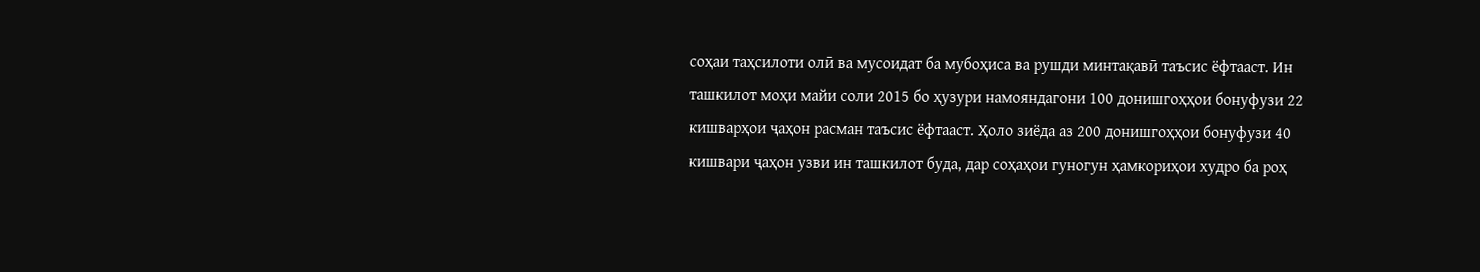соҳаи таҳсилоти олӣ ва мусоидат ба мубоҳиса ва рушди минтақавӣ таъсис ёфтааст. Ин ташкилот моҳи майи соли 2015 бо ҳузури намояндагони 100 донишгоҳҳои бонуфузи 22 кишварҳои ҷаҳон расман таъсис ёфтааст. Ҳоло зиёда аз 200 донишгоҳҳои бонуфузи 40 кишвари ҷаҳон узви ин ташкилот буда, дар соҳаҳои гуногун ҳамкориҳои худро ба роҳ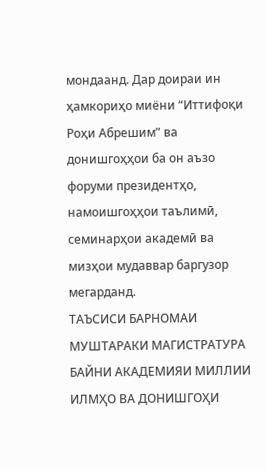мондаанд. Дар доираи ин ҳамкориҳо миёни “Иттифоқи Роҳи Абрешим” ва донишгоҳҳои ба он аъзо форуми президентҳо, намоишгоҳҳои таълимӣ, семинарҳои академӣ ва мизҳои мудаввар баргузор мегарданд.
ТАЪСИСИ БАРНОМАИ МУШТАРАКИ МАГИСТРАТУРА БАЙНИ АКАДЕМИЯИ МИЛЛИИ ИЛМҲО ВА ДОНИШГОҲИ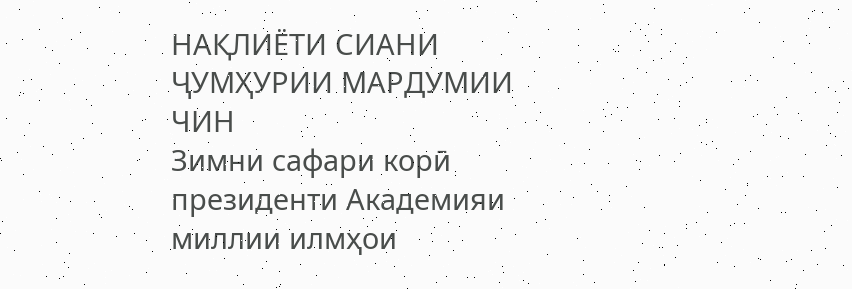НАҚЛИЁТИ СИАНИ ҶУМҲУРИИ МАРДУМИИ ЧИН
Зимни сафари корӣ президенти Академияи миллии илмҳои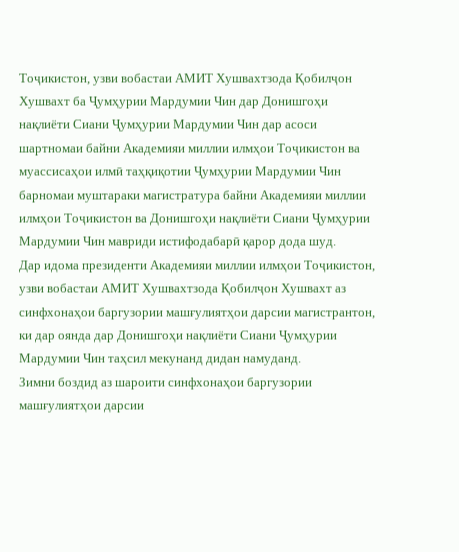Тоҷикистон, узви вобастаи АМИТ Хушвахтзода Қобилҷон Хушвахт ба Ҷумҳурии Мардумии Чин дар Донишгоҳи нақлиёти Сиани Ҷумҳурии Мардумии Чин дар асоси шартномаи байни Академияи миллии илмҳои Тоҷикистон ва муассисаҳои илмӣ таҳқиқотии Ҷумҳурии Мардумии Чин барномаи муштараки магистратура байни Академияи миллии илмҳои Тоҷикистон ва Донишгоҳи нақлиёти Сиани Ҷумҳурии Мардумии Чин мавриди истифодабарӣ қарор дода шуд.
Дар идома президенти Академияи миллии илмҳои Тоҷикистон, узви вобастаи АМИТ Хушвахтзода Қобилҷон Хушвахт аз синфхонаҳои баргузории машғулиятҳои дарсии магистрантон, ки дар оянда дар Донишгоҳи нақлиёти Сиани Ҷумҳурии Мардумии Чин таҳсил мекунанд дидан намуданд.
Зимни боздид аз шароити синфхонаҳои баргузории машғулиятҳои дарсии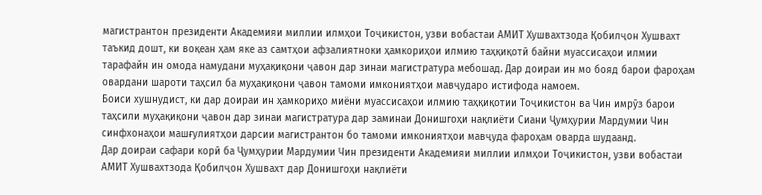магистрантон президенти Академияи миллии илмҳои Тоҷикистон, узви вобастаи АМИТ Хушвахтзода Қобилҷон Хушвахт таъкид дошт, ки воқеан ҳам яке аз самтҳои афзалиятноки ҳамкориҳои илмию таҳқиқотӣ байни муассисаҳои илмии тарафайн ин омода намудани муҳақиқони ҷавон дар зинаи магистратура мебошад. Дар доираи ин мо бояд барои фароҳам овардани шароти таҳсил ба муҳақиқони ҷавон тамоми имкониятҳои мавҷударо истифода намоем.
Боиси хушнудист, ки дар доираи ин ҳамкориҳо миёни муассисаҳои илмию таҳқиқотии Тоҷикистон ва Чин имрӯз барои таҳсили муҳақиқони ҷавон дар зинаи магистратура дар заминаи Донишгоҳи нақлиёти Сиани Ҷумҳурии Мардумии Чин синфхонаҳои машғулиятҳои дарсии магистрантон бо тамоми имкониятҳои мавҷуда фароҳам оварда шудаанд.
Дар доираи сафари корӣ ба Ҷумҳурии Мардумии Чин президенти Академияи миллии илмҳои Тоҷикистон, узви вобастаи АМИТ Хушвахтзода Қобилҷон Хушвахт дар Донишгоҳи нақлиёти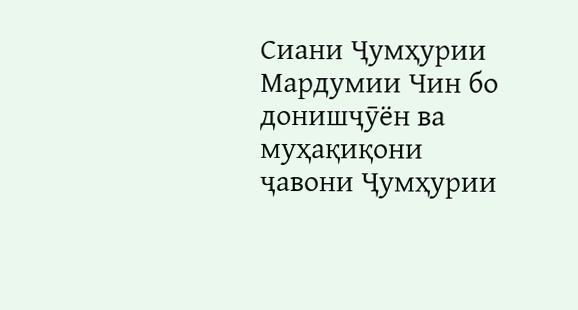Сиани Ҷумҳурии Мардумии Чин бо донишҷӯён ва муҳақиқони ҷавони Ҷумҳурии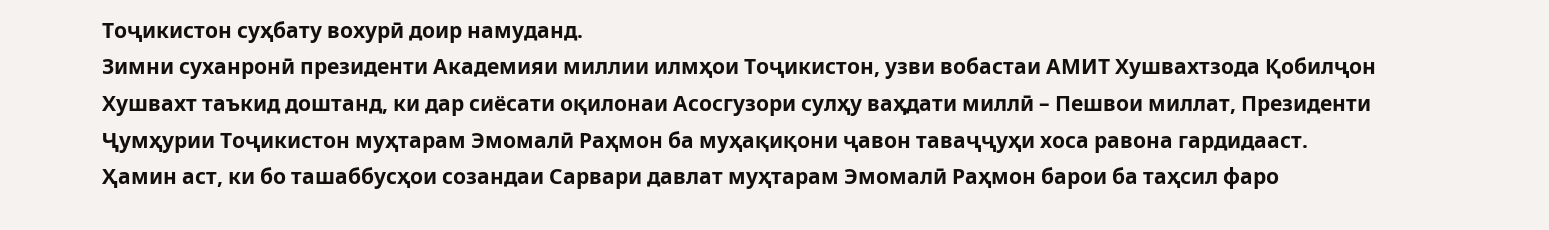Тоҷикистон суҳбату вохурӣ доир намуданд.
Зимни суханронӣ президенти Академияи миллии илмҳои Тоҷикистон, узви вобастаи АМИТ Хушвахтзода Қобилҷон Хушвахт таъкид доштанд, ки дар сиёсати оқилонаи Асосгузори сулҳу ваҳдати миллӣ – Пешвои миллат, Президенти Ҷумҳурии Тоҷикистон муҳтарам Эмомалӣ Раҳмон ба муҳақиқони ҷавон таваҷҷуҳи хоса равона гардидааст.
Ҳамин аст, ки бо ташаббусҳои созандаи Сарвари давлат муҳтарам Эмомалӣ Раҳмон барои ба таҳсил фаро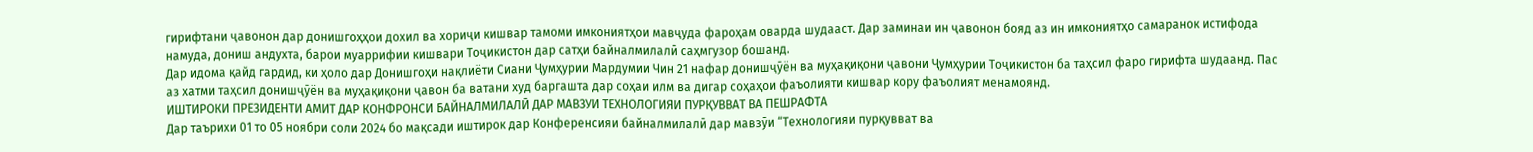гирифтани ҷавонон дар донишгоҳҳои дохил ва хориҷи кишвар тамоми имкониятҳои мавҷуда фароҳам оварда шудааст. Дар заминаи ин ҷавонон бояд аз ин имкониятҳо самаранок истифода намуда, дониш андухта, барои муаррифии кишвари Тоҷикистон дар сатҳи байналмилалӣ саҳмгузор бошанд.
Дар идома қайд гардид, ки ҳоло дар Донишгоҳи нақлиёти Сиани Ҷумҳурии Мардумии Чин 21 нафар донишҷӯён ва муҳақиқони ҷавони Ҷумҳурии Тоҷикистон ба таҳсил фаро гирифта шудаанд. Пас аз хатми таҳсил донишҷӯён ва муҳақиқони ҷавон ба ватани худ баргашта дар соҳаи илм ва дигар соҳаҳои фаъолияти кишвар кору фаъолият менамоянд.
ИШТИРОКИ ПРЕЗИДЕНТИ АМИТ ДАР КОНФРОНСИ БАЙНАЛМИЛАЛӢ ДАР МАВЗУИ ТЕХНОЛОГИЯИ ПУРҚУВВАТ ВА ПЕШРАФТА
Дар таърихи 01 то 05 ноябри соли 2024 бо мақсади иштирок дар Конференсияи байналмилалӣ дар мавзӯи “Технологияи пурқувват ва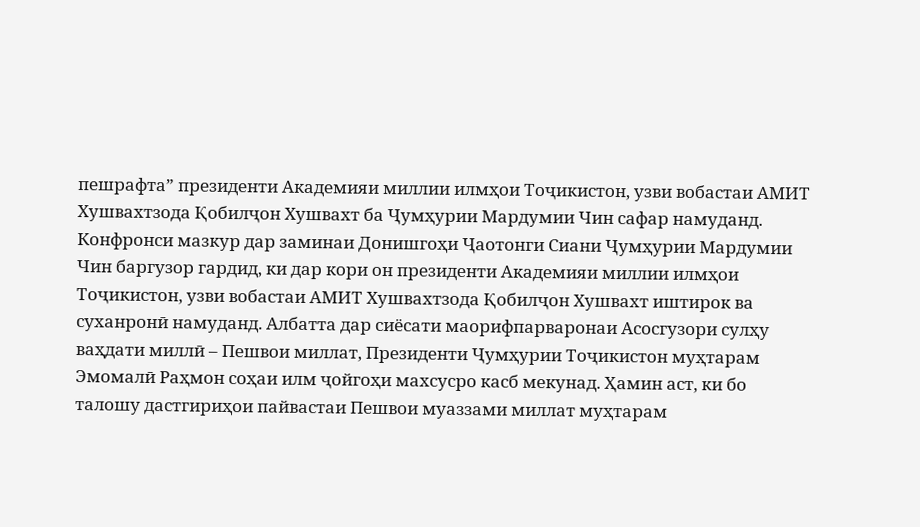пешрафта” президенти Академияи миллии илмҳои Тоҷикистон, узви вобастаи АМИТ Хушвахтзода Қобилҷон Хушвахт ба Ҷумҳурии Мардумии Чин сафар намуданд.
Конфронси мазкур дар заминаи Донишгоҳи Ҷаотонги Сиани Ҷумҳурии Мардумии Чин баргузор гардид, ки дар кори он президенти Академияи миллии илмҳои Тоҷикистон, узви вобастаи АМИТ Хушвахтзода Қобилҷон Хушвахт иштирок ва суханронӣ намуданд. Албатта дар сиёсати маорифпарваронаи Асосгузори сулҳу ваҳдати миллӣ – Пешвои миллат, Президенти Ҷумҳурии Тоҷикистон муҳтарам Эмомалӣ Раҳмон соҳаи илм ҷойгоҳи махсусро касб мекунад. Ҳамин аст, ки бо талошу дастгириҳои пайвастаи Пешвои муаззами миллат муҳтарам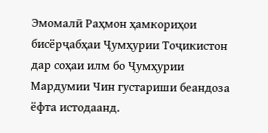Эмомалӣ Раҳмон ҳамкориҳои бисёрҷабҳаи Ҷумҳурии Тоҷикистон дар соҳаи илм бо Ҷумҳурии Мардумии Чин густариши беандоза ёфта истодаанд.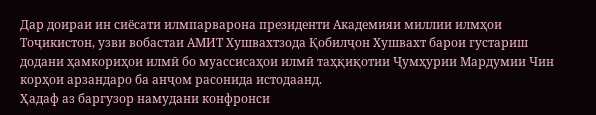Дар доираи ин сиёсати илмпарварона президенти Академияи миллии илмҳои Тоҷикистон, узви вобастаи АМИТ Хушвахтзода Қобилҷон Хушвахт барои густариш додани ҳамкориҳои илмӣ бо муассисаҳои илмӣ таҳқиқотии Ҷумҳурии Мардумии Чин корҳои арзандаро ба анҷом расонида истодаанд.
Ҳадаф аз баргузор намудани конфронси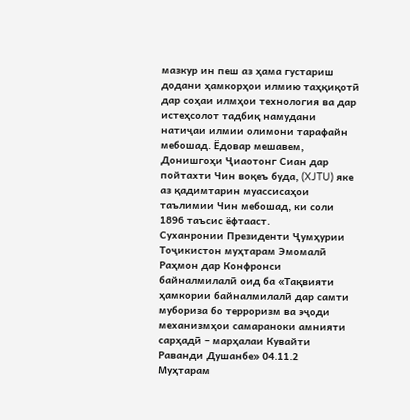мазкур ин пеш аз ҳама густариш додани ҳамкорҳои илмию таҳқиқотӣ дар соҳаи илмҳои технология ва дар истеҳсолот тадбиқ намудани натиҷаи илмии олимони тарафайн мебошад. Ёдовар мешавем, Донишгоҳи Ҷиаотонг Сиан дар пойтахти Чин воқеъ буда, (XJTU) яке аз қадимтарин муассисаҳои таълимии Чин мебошад, ки соли 1896 таъсис ёфтааст.
Суханронии Президенти Ҷумҳурии Тоҷикистон муҳтарам Эмомалӣ Раҳмон дар Конфронси байналмилалӣ оид ба «Тақвияти ҳамкории байналмилалӣ дар самти мубориза бо терроризм ва эҷоди механизмҳои самараноки амнияти сарҳадӣ – марҳалаи Кувайти Раванди Душанбе» 04.11.2
Муҳтарам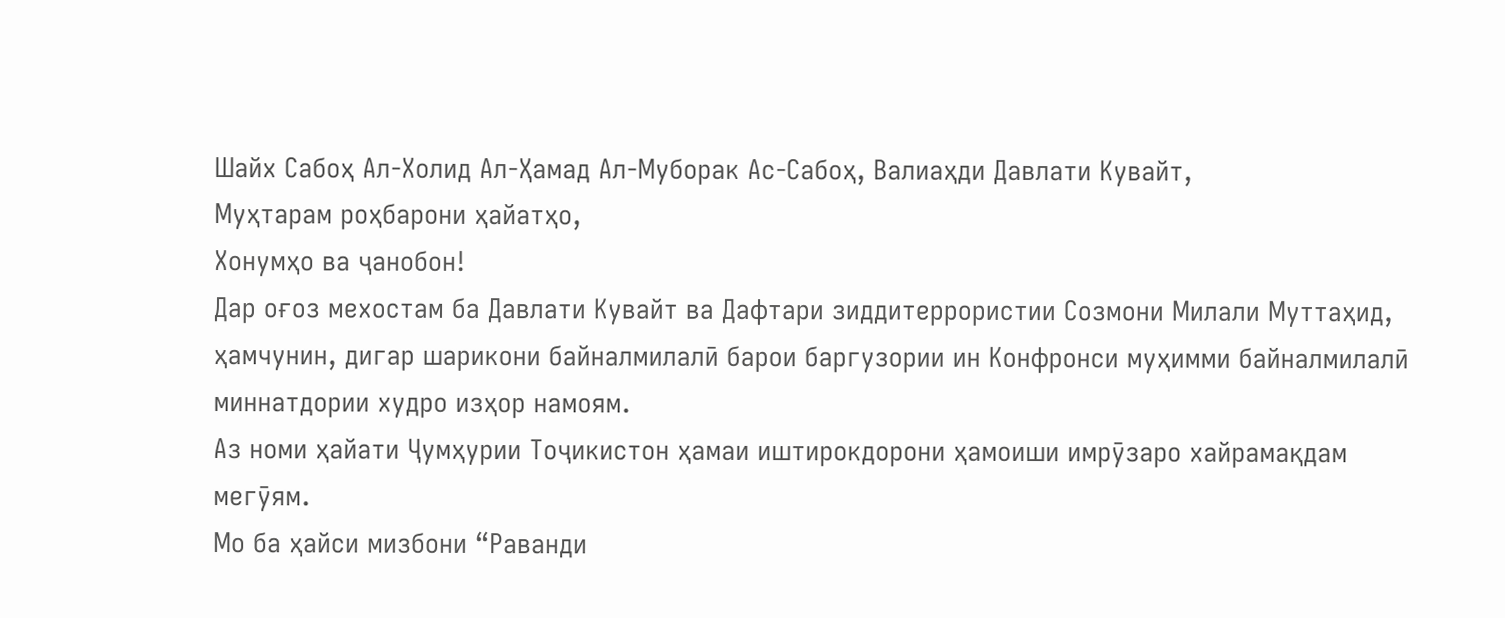Шайх Сабоҳ Ал-Холид Ал-Ҳамад Ал-Муборак Ас-Сабоҳ, Валиаҳди Давлати Кувайт,
Муҳтарам роҳбарони ҳайатҳо,
Хонумҳо ва ҷанобон!
Дар оғоз мехостам ба Давлати Кувайт ва Дафтари зиддитеррористии Созмони Милали Муттаҳид, ҳамчунин, дигар шарикони байналмилалӣ барои баргузории ин Конфронси муҳимми байналмилалӣ миннатдории худро изҳор намоям.
Аз номи ҳайати Ҷумҳурии Тоҷикистон ҳамаи иштирокдорони ҳамоиши имрӯзаро хайрамақдам мегӯям.
Мо ба ҳайси мизбони “Раванди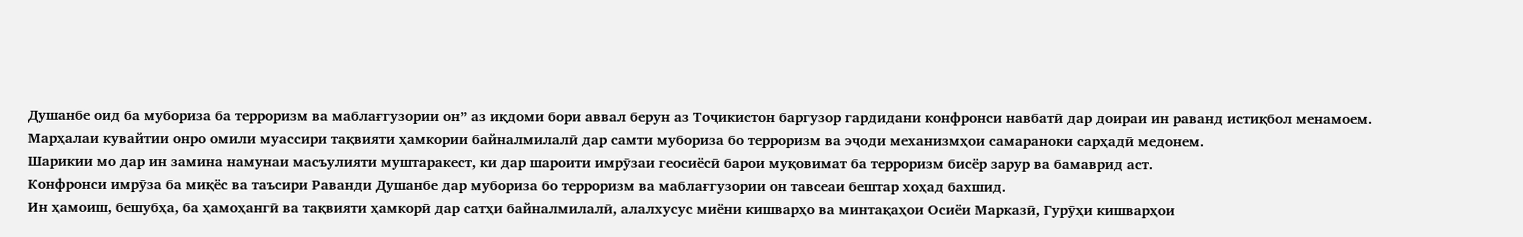Душанбе оид ба мубориза ба терроризм ва маблағгузории он” аз иқдоми бори аввал берун аз Тоҷикистон баргузор гардидани конфронси навбатӣ дар доираи ин раванд истиқбол менамоем.
Марҳалаи кувайтии онро омили муассири тақвияти ҳамкории байналмилалӣ дар самти мубориза бо терроризм ва эҷоди механизмҳои самараноки сарҳадӣ медонем.
Шарикии мо дар ин замина намунаи масъулияти муштаракест, ки дар шароити имрӯзаи геосиёсӣ барои муқовимат ба терроризм бисёр зарур ва бамаврид аст.
Конфронси имрӯза ба миқёс ва таъсири Раванди Душанбе дар мубориза бо терроризм ва маблағгузории он тавсеаи бештар хоҳад бахшид.
Ин ҳамоиш, бешубҳа, ба ҳамоҳангӣ ва тақвияти ҳамкорӣ дар сатҳи байналмилалӣ, алалхусус миёни кишварҳо ва минтақаҳои Осиёи Марказӣ, Гурӯҳи кишварҳои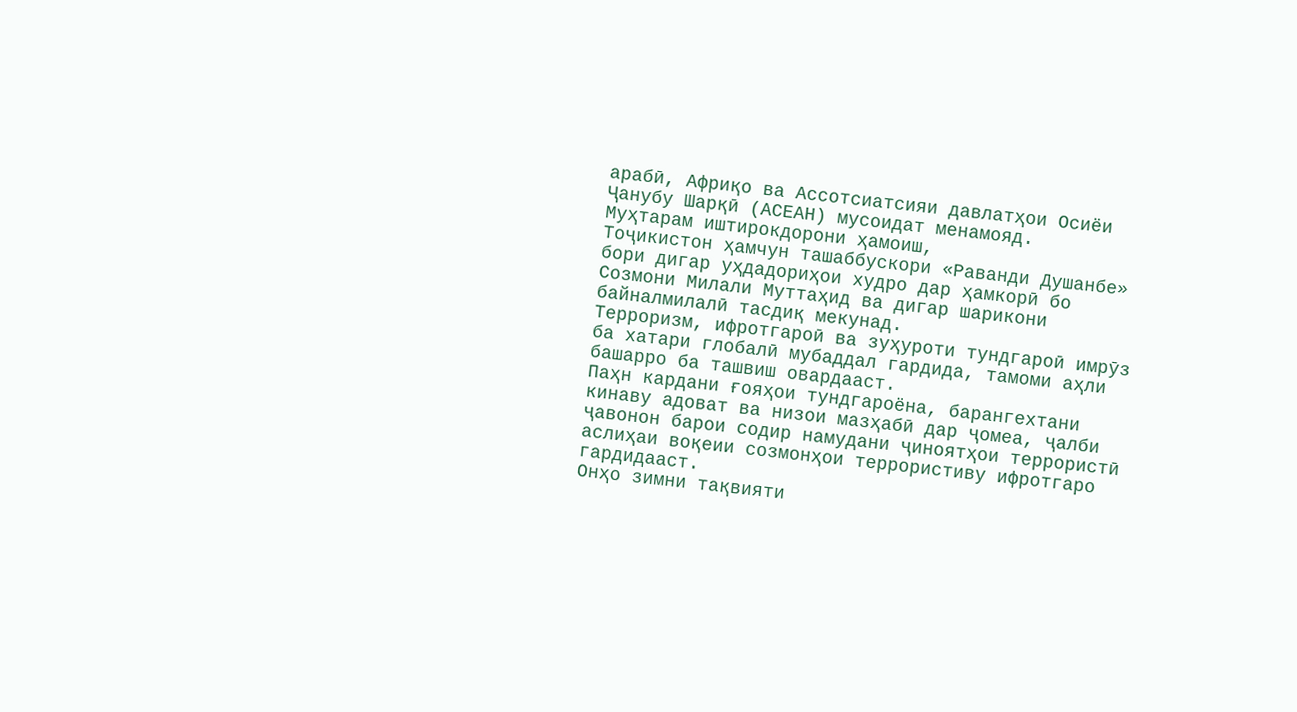арабӣ, Африқо ва Ассотсиатсияи давлатҳои Осиёи Ҷанубу Шарқӣ (АСЕАН) мусоидат менамояд.
Муҳтарам иштирокдорони ҳамоиш,
Тоҷикистон ҳамчун ташаббускори «Раванди Душанбе» бори дигар уҳдадориҳои худро дар ҳамкорӣ бо Созмони Милали Муттаҳид ва дигар шарикони байналмилалӣ тасдиқ мекунад.
Терроризм, ифротгароӣ ва зуҳуроти тундгароӣ имрӯз ба хатари глобалӣ мубаддал гардида, тамоми аҳли башарро ба ташвиш овардааст.
Паҳн кардани ғояҳои тундгароёна, барангехтани кинаву адоват ва низои мазҳабӣ дар ҷомеа, ҷалби ҷавонон барои содир намудани ҷиноятҳои террористӣ аслиҳаи воқеии созмонҳои террористиву ифротгаро гардидааст.
Онҳо зимни тақвияти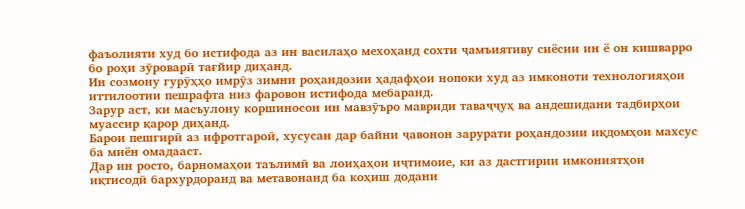фаъолияти худ бо истифода аз ин василаҳо мехоҳанд сохти ҷамъиятиву сиёсии ин ё он кишварро бо роҳи зӯроварӣ тағйир диҳанд.
Ин созмону гурӯҳҳо имрӯз зимни роҳандозии ҳадафҳои нопоки худ аз имконоти технологияҳои иттилоотии пешрафта низ фаровон истифода мебаранд.
Зарур аст, ки масъулону коршиносон ин мавзӯъро мавриди таваҷҷуҳ ва андешидани тадбирҳои муассир қарор диҳанд.
Барои пешгирӣ аз ифротгароӣ, хусусан дар байни ҷавонон зарурати роҳандозии иқдомҳои махсус ба миён омадааст.
Дар ин росто, барномаҳои таълимӣ ва лоиҳаҳои иҷтимоие, ки аз дастгирии имкониятҳои иқтисодӣ бархурдоранд ва метавонанд ба коҳиш додани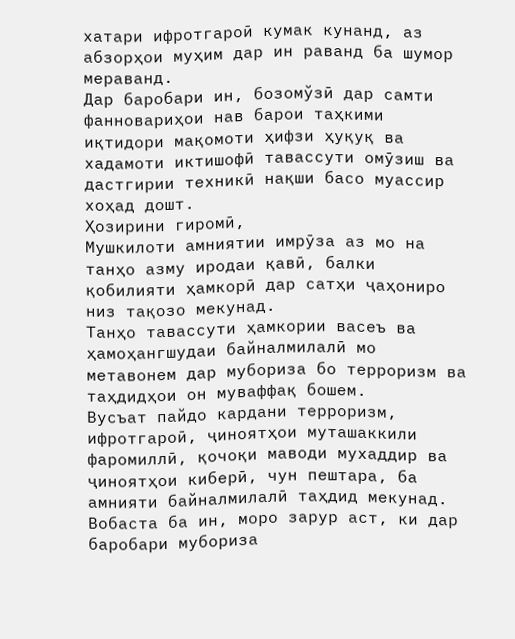хатари ифротгароӣ кумак кунанд, аз абзорҳои муҳим дар ин раванд ба шумор мераванд.
Дар баробари ин, бозомўзӣ дар самти фанновариҳои нав барои таҳкими иқтидори мақомоти ҳифзи ҳуқуқ ва хадамоти иктишофӣ тавассути омӯзиш ва дастгирии техникӣ нақши басо муассир хоҳад дошт.
Ҳозирини гиромӣ,
Мушкилоти амниятии имрӯза аз мо на танҳо азму иродаи қавӣ, балки қобилияти ҳамкорӣ дар сатҳи ҷаҳониро низ тақозо мекунад.
Танҳо тавассути ҳамкории васеъ ва ҳамоҳангшудаи байналмилалӣ мо метавонем дар мубориза бо терроризм ва таҳдидҳои он муваффақ бошем.
Вусъат пайдо кардани терроризм, ифротгароӣ, ҷиноятҳои муташаккили фаромиллӣ, қочоқи маводи мухаддир ва ҷиноятҳои киберӣ, чун пештара, ба амнияти байналмилалӣ таҳдид мекунад.
Вобаста ба ин, моро зарур аст, ки дар баробари мубориза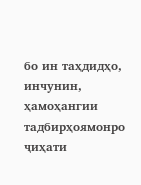бо ин таҳдидҳо, инчунин, ҳамоҳангии тадбирҳоямонро ҷиҳати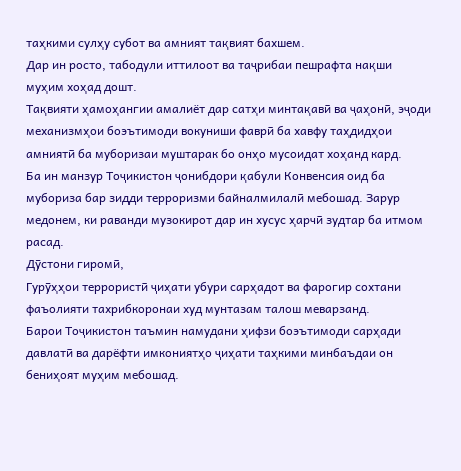таҳкими сулҳу субот ва амният тақвият бахшем.
Дар ин росто, табодули иттилоот ва таҷрибаи пешрафта нақши муҳим хоҳад дошт.
Тақвияти ҳамоҳангии амалиёт дар сатҳи минтақавӣ ва ҷаҳонӣ, эҷоди механизмҳои боэътимоди вокуниши фаврӣ ба хавфу таҳдидҳои амниятӣ ба муборизаи муштарак бо онҳо мусоидат хоҳанд кард.
Ба ин манзур Тоҷикистон ҷонибдори қабули Конвенсия оид ба мубориза бар зидди терроризми байналмилалӣ мебошад. Зарур медонем, ки раванди музокирот дар ин хусус ҳарчӣ зудтар ба итмом расад.
Дӯстони гиромӣ,
Гурӯҳҳои террористӣ ҷиҳати убури сарҳадот ва фарогир сохтани фаъолияти тахрибкоронаи худ мунтазам талош меварзанд.
Барои Тоҷикистон таъмин намудани ҳифзи боэътимоди сарҳади давлатӣ ва дарёфти имкониятҳо ҷиҳати таҳкими минбаъдаи он бениҳоят муҳим мебошад.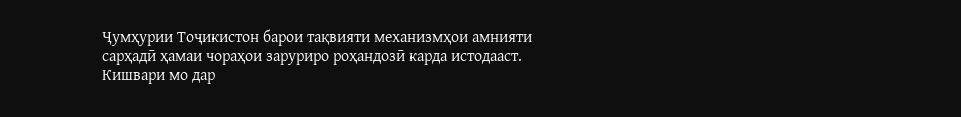Ҷумҳурии Тоҷикистон барои тақвияти механизмҳои амнияти сарҳадӣ ҳамаи чораҳои заруриро роҳандозӣ карда истодааст.
Кишвари мо дар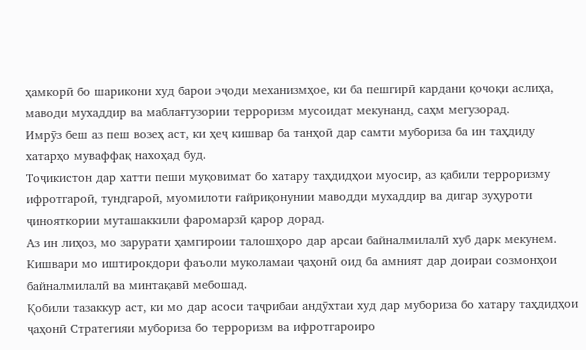ҳамкорӣ бо шарикони худ барои эҷоди механизмҳое, ки ба пешгирӣ кардани қочоқи аслиҳа, маводи мухаддир ва маблағгузории терроризм мусоидат мекунанд, саҳм мегузорад.
Имрӯз беш аз пеш возеҳ аст, ки ҳеҷ кишвар ба танҳоӣ дар самти мубориза ба ин таҳдиду хатарҳо муваффақ нахоҳад буд.
Тоҷикистон дар хатти пеши муқовимат бо хатару таҳдидҳои муосир, аз қабили терроризму ифротгароӣ, тундгароӣ, муомилоти ғайриқонунии маводди мухаддир ва дигар зуҳуроти ҷинояткории муташаккили фаромарзӣ қарор дорад.
Аз ин лиҳоз, мо зарурати ҳамгироии талошҳоро дар арсаи байналмилалӣ хуб дарк мекунем.
Кишвари мо иштирокдори фаъоли муколамаи ҷаҳонӣ оид ба амният дар доираи созмонҳои байналмилалӣ ва минтақавӣ мебошад.
Қобили тазаккур аст, ки мо дар асоси таҷрибаи андӯхтаи худ дар мубориза бо хатару таҳдидҳои ҷаҳонӣ Стратегияи мубориза бо терроризм ва ифротгароиро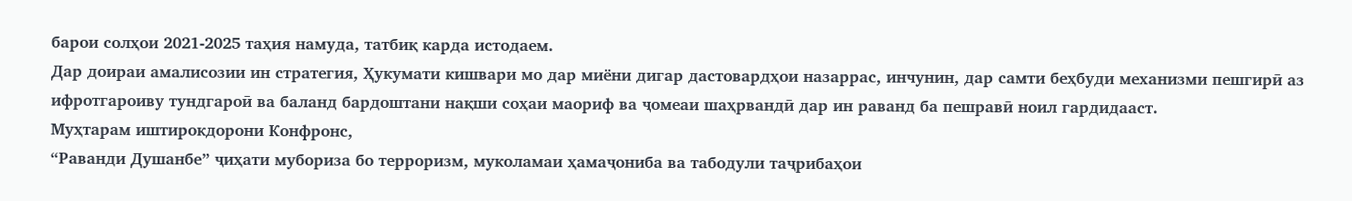барои солҳои 2021-2025 таҳия намуда, татбиқ карда истодаем.
Дар доираи амалисозии ин стратегия, Ҳукумати кишвари мо дар миёни дигар дастовардҳои назаррас, инчунин, дар самти беҳбуди механизми пешгирӣ аз ифротгароиву тундгароӣ ва баланд бардоштани нақши соҳаи маориф ва ҷомеаи шаҳрвандӣ дар ин раванд ба пешравӣ ноил гардидааст.
Муҳтарам иштирокдорони Конфронс,
“Раванди Душанбе” ҷиҳати мубориза бо терроризм, муколамаи ҳамаҷониба ва табодули таҷрибаҳои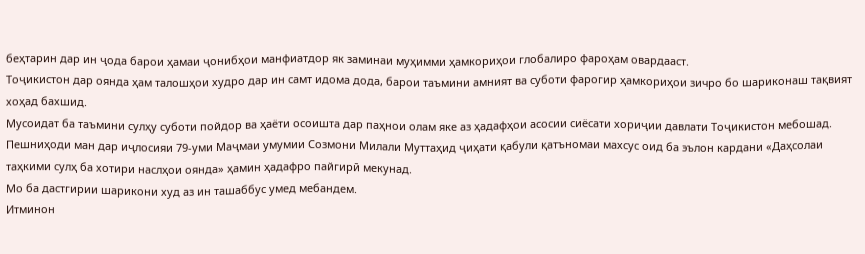беҳтарин дар ин ҷода барои ҳамаи ҷонибҳои манфиатдор як заминаи муҳимми ҳамкориҳои глобалиро фароҳам овардааст.
Тоҷикистон дар оянда ҳам талошҳои худро дар ин самт идома дода, барои таъмини амният ва суботи фарогир ҳамкориҳои зичро бо шариконаш тақвият хоҳад бахшид.
Мусоидат ба таъмини сулҳу суботи пойдор ва ҳаёти осоишта дар паҳнои олам яке аз ҳадафҳои асосии сиёсати хориҷии давлати Тоҷикистон мебошад.
Пешниҳоди ман дар иҷлосияи 79-уми Маҷмаи умумии Созмони Милали Муттаҳид ҷиҳати қабули қатъномаи махсус оид ба эълон кардани «Даҳсолаи таҳкими сулҳ ба хотири наслҳои оянда» ҳамин ҳадафро пайгирӣ мекунад.
Мо ба дастгирии шарикони худ аз ин ташаббус умед мебандем.
Итминон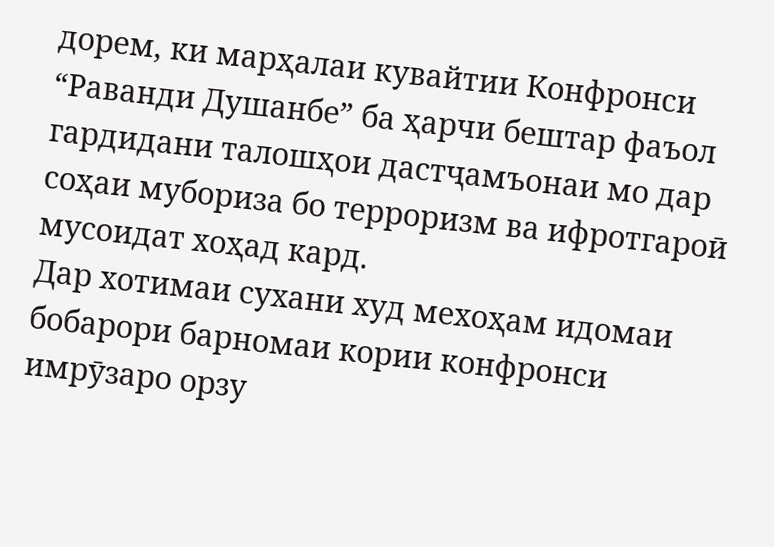дорем, ки марҳалаи кувайтии Конфронси “Раванди Душанбе” ба ҳарчи бештар фаъол гардидани талошҳои дастҷамъонаи мо дар соҳаи мубориза бо терроризм ва ифротгароӣ мусоидат хоҳад кард.
Дар хотимаи сухани худ мехоҳам идомаи бобарори барномаи кории конфронси имрӯзаро орзу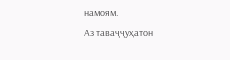намоям.
Аз таваҷҷуҳатон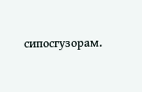сипосгузорам.